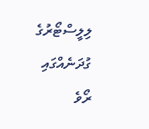ލިލީސްޓޯރުގެ ގުދަނެއްގައި ރޯވެ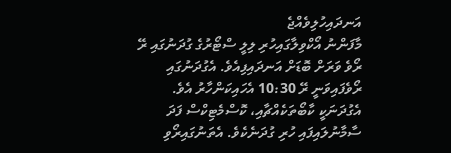އަނދައިހުލިވެއްޖެ
މާފަންނު އޯކްވިލާގައިހުރި ލިލީ ސްޓޯރުގެ ގުދަނުގައި ރޭ ރޯވެ ވަރަށް ބޮޑަށް އަނދައިފިއެވެ. އެގުދަނުގައި ރޯވެފައިވަނީ ރޭ 10:30 އެހައިކަންހާރު އެވެ.
އެގުދަނަކީ ކާބޯތަކެއްޗާއި، ކޮސްމެޓިކްސް ފަދަ ސާމާނުލައިފައި ހުރި ގުދަނެކެވެ. އެތަނުގައިރޯވި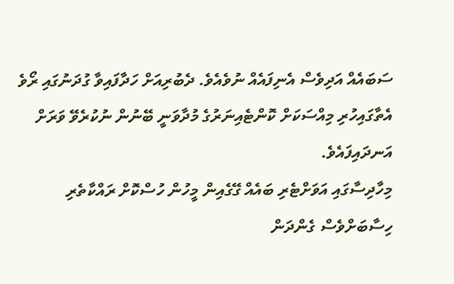ސަބައެއް އަދިވެސް އެނިފައެއް ނުވެއެވެ. ދެބުރިއަށް ހަދާފައިވާ ގުދަނުގައި ރޯވެ އެތާގައިހުރި މިއްސަކަށް ކޮންޓެއިނަރުގެ މުދާވަނީ ބޭނުން ނުކުރެވޭ ވަރަށް އަނދައިފައެވެ.
މިހާދިސާގައި އަވަށްޓެރި ބައެއް ގޭގެއިން މީހުން ހުސްކޮށް ރައްކާތެރި ހިސާބަށްވެސް ގެންދަން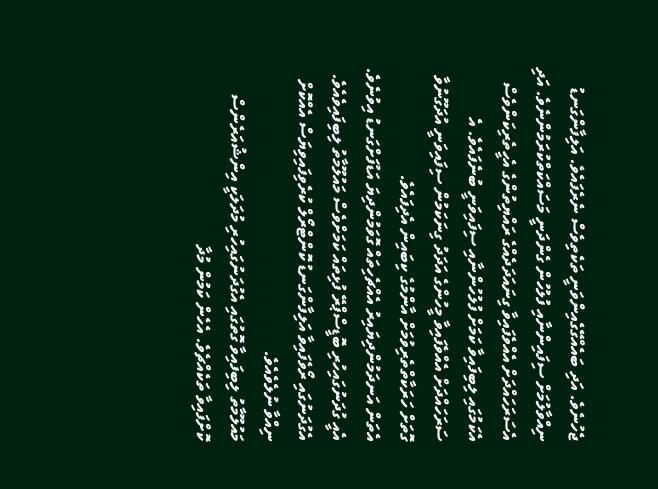ޖެހުނެވެ. އަދި ބައެއްގޭގެއިންވަނީ ތަކެތިވެސް ނެރެފައެވެ. އަލިފާންގަނޑު ނިއްވާލުމަށް ސިފައިންނާއި ފުލުހުން ގެންދަނީ މަސައްކަތްކުރަމުންނެވެ. އަދި އެސަރަހައްދަށް އެއްވެފައިވާ ގިނައަދަދެއްގެ ރައްޔިތުންގެ އެހީތެރިކަންވެސް އެކަމުގައި ލިބިފައިވާ ކަމަށް ފުލުހުންނާއި ސިފައިވަނީ ބުނެފައެވެ. އެ ސަރަހައްދަށް އެއްވެފައިވާ މީހުންގެ އަދަދު ގިނަކަމުން ސިފައިވަނީ އުދަގޫނުވާ ގޮތަށް ހަރަކާތްތެރިވުމަށް އާންމުގެ ކިބައިން އެދިފައެވެ.
އެތަން އަނދަމުންދިޔައިރު އެއްޗެހިތައް ގޮވަމުންދިޔަ އަޑުފަށްގަނޑު އިވުނެވެ. އެއީ ގުދަނުގައިހުރި ބޮޑީސްޕްރޭ ފުޅިތައް ކަމަށްވެސް މައުލޫމާތު ލިބިފައިވެއެވެ. އެގުދަނުގައި ރޯވެފައިވާ އަލިފާންގަނޑު ކޮންޓްރޯލް ކުރެވިފައިވިޔަސް އެއްކޮށް ނިއްވާ ނުލެވެއެވެ.
މައުލޫމާތު ލިބިފައިވާ ގޮތުގައި އެގުދަނުގައިހުރި މުދަލަކީ އިންޝުއަރެންސް ކޮށްފައިވާ ތަކެއްޗެވެ. އެހެން ކަމުން މުދާ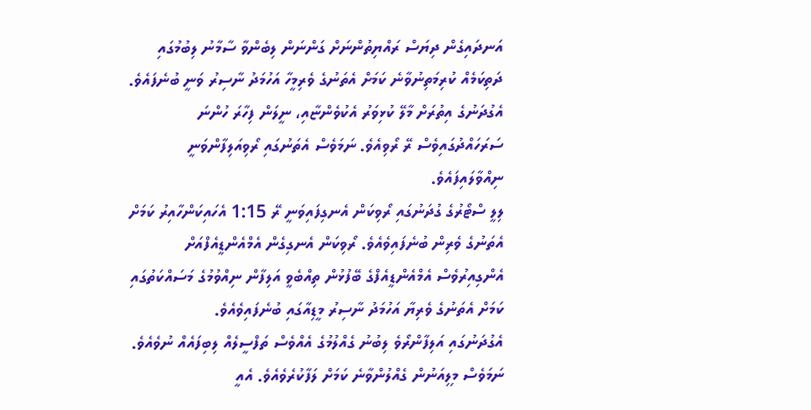އަނދައިގެން ދިޔަސް ރައްޔިތުންނަށް ގަންނަން ލިބެންވާ ސާމާނު ލިބުމުގައި ދަތިކަމެއް ކުރިމަތިނުވާނެ ކަމަށް އެތަނުގެ ވެރިމީހާ އަހުމަދު ނާސިރު ވަނީ ބުނެފައެވެ.
އެގުދަނުގެ އިތުރަށް މާލޭ ކުޅިވަރު އެކުވެންޏާއި، ނީލަން ފިހާރަ ހުންނަ ސަރަހައްދުގައިވެސް ރޭ ރޯވިއެވެ. ނަމަވެސް އެތަނުގައި ރޯވިއަލިފާންވަނީ ނިއްވާލައިފައެވެ.
ލިލީ ސްޓޯރުގެ ގުދަނުގައި ރޯވިކަން އެނގިފައިވަނީ ރޭ 1:15 އެހައިކަންހާއިރު ކަމަށް އެތަނުގެ ވެރިން ބުނެފައިވެއެވެ. ރޯވިކަން އެނގިގެން އެމްއެންޑީއެފްއަށް އެންގިއިރުވެސް އެމްއެންޑީއެފްގެ ބޭފުޅުން ތިއްބެވީ އަލިފާން ނިއްވުމުގެ މަސައްކަތުގައި ކަމަށް އެތަނުގެ ވެރިޔާ އަހުމަދު ނާސިރު މީޑިއާގައި ބުނެފައިވެއެވެ.
އެގުދަނުގައި އަލިފާންރޯވެ ލިބުނު ގެއްލުމުގެ އެއްވެސް ތަފްސީލެއް ލިބިފައެއް ނުވެއެވެ. ނަމަވެސް މިލިއަނުން ގެއްލުންވާނެ ކަމަށް ލަފާކުރެވެއެވެ. އެއީ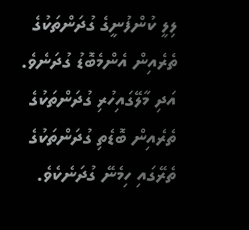ލިލީ ކުންފުނީގެ ގުދަންތަކުގެ ތެރެއިން އެންމެބޮޑު ގުދަނެވެ. އަދި މާލޭގައިހުރި ގުދަންތަކުގެ ތެރެއިން ބޮޑެތި ގުދަންތަކުގެ ތެރޭގައި ހިމެނޭ ގުދަނެކެވެ.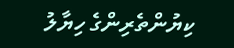ކިޔުންތެރިންގެ ހިޔާލު